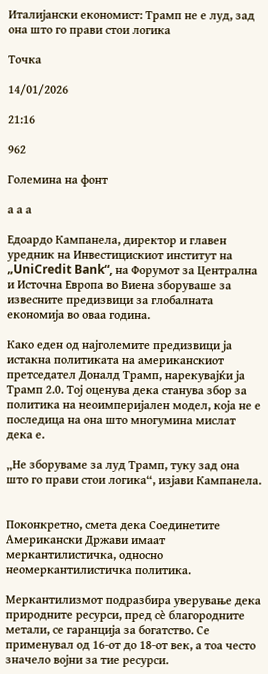Италијански економист: Трамп не е луд, зад она што го прави стои логика

Точка

14/01/2026

21:16

962

Големина на фонт

а а а

Едоардо Кампанела, директор и главен уредник на Инвестицискиот институт на „UniCredit Bank“, на Форумот за Централна и Источна Европа во Виена зборуваше за извесните предизвици за глобалната економија во оваа година.

Како еден од најголемите предизвици ја истакна политиката на американскиот претседател Доналд Трамп, нарекувајќи ја Трамп 2.0. Тој оценува дека станува збор за политика на неоимперијален модел, која не е последица на она што многумина мислат дека е.

„Не зборуваме за луд Трамп, туку зад она што го прави стои логика“, изјави Кампанела.


Поконкретно, смета дека Соединетите Американски Држави имаат меркантилистичка, односно неомеркантилистичка политика.

Меркантилизмот подразбира уверување дека природните ресурси, пред сè благородните метали, се гаранција за богатство. Се применувал од 16-от до 18-от век, а тоа често значело војни за тие ресурси.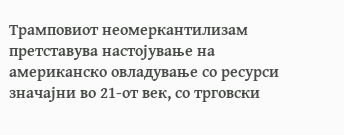Трамповиот неомеркантилизам претставува настојување на американско овладување со ресурси значајни во 21-от век, со трговски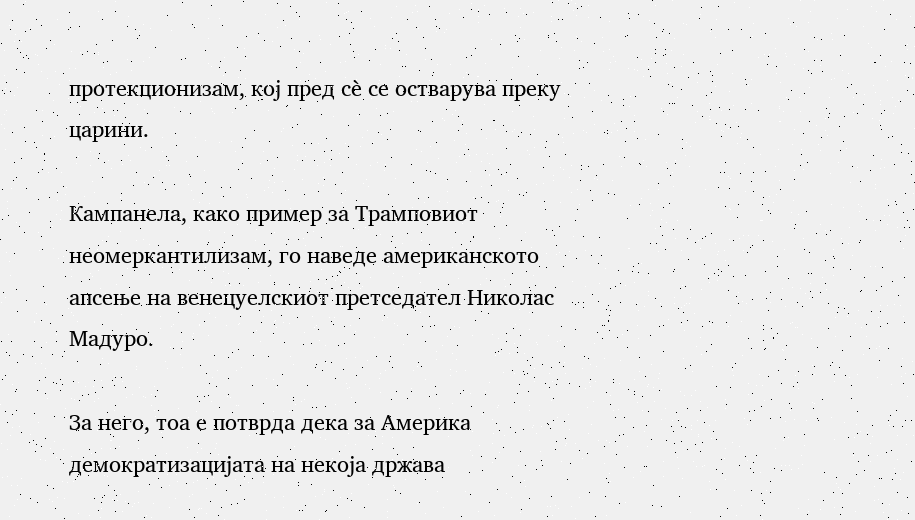протекционизам, кој пред сè се остварува преку царини.

Кампанела, како пример за Трамповиот неомеркантилизам, го наведе американското апсење на венецуелскиот претседател Николас Мадуро.

За него, тоа е потврда дека за Америка демократизацијата на некоја држава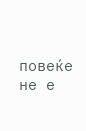повеќе не е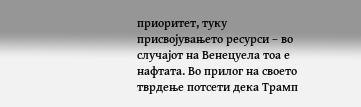приоритет, туку присвојувањето ресурси – во случајот на Венецуела тоа е нафтата. Во прилог на своето тврдење потсети дека Трамп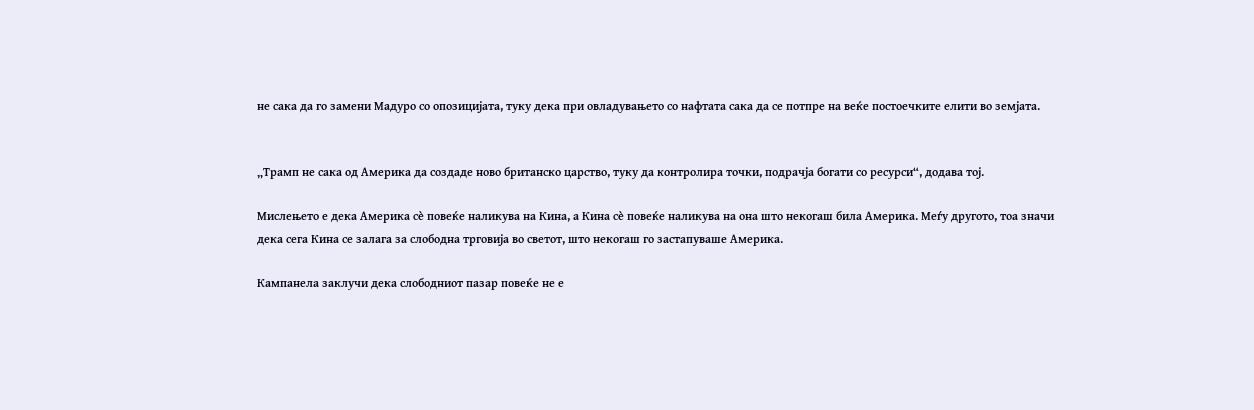не сака да го замени Мадуро со опозицијата, туку дека при овладувањето со нафтата сака да се потпре на веќе постоечките елити во земјата.


„Трамп не сака од Америка да создаде ново британско царство, туку да контролира точки, подрачја богати со ресурси“, додава тој.

Мислењето е дека Америка сè повеќе наликува на Кина, а Кина сè повеќе наликува на она што некогаш била Америка. Меѓу другото, тоа значи дека сега Кина се залага за слободна трговија во светот, што некогаш го застапуваше Америка.

Кампанела заклучи дека слободниот пазар повеќе не е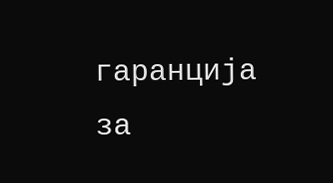гаранција за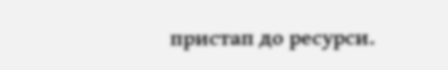пристап до ресурси.